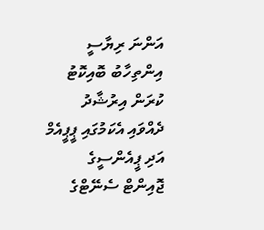އަންނަ ރިޔާސީ އިންތިހާބު ބޮއިކޮޓު ކުރަން އިރުޝާދު ދެއްވައި އެކަމުގައި ޕީޕީއެމް އަދި ޕީއެންސީގެ ޖޮއިންޓް ސެނޭޓްގެ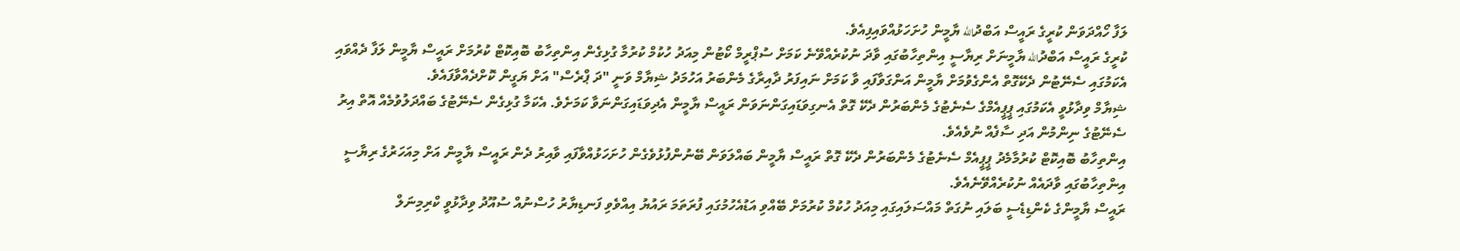ލަފާ ހޯއްދަވަން ކުރީގެ ރައީސް އަބްދުالله ޔާމީން ހުށަހަޅުއްވައިފިއެވެ.
ކުރީގެ ރައީސް އަބްދުالله ޔާމީނަށް ރިޔާސީ އިންތިހާބުގައި ވާދަ ނުކުރެއްވޭނެ ކަމަށް ސުޕްރީމް ކޯޓުން މިއަދު ހުކުމް ކުރުމާ ގުޅިގެން އިންތިހާބު ބޮއިކޮޓް ކުރުމަށް ރައީސް ޔާމީން ލަފާ ދެއްވައި އެކަމުގައި ސެނޭޓުން ދެކޭގޮތް އެންގެވުމަށް ޔާމީން އަންގަވާފައި ވާ ކަމަށް ނައިފަރު ދާއިރާގެ މެންބަރު އަހުމަދު ޝިޔާމް ވަނީ "ދަ ޕްރެސް" އަށް ޔަގީން ކޮށްދެއްވާފައެވެ.
ޝިޔާމް ވިދާޅުވީ އެކަމުގައި ޕީޕީއެމްގެ ސެނެޓުގެ މެންބަރުން ދެކޭ ގޮތް އެނގިވަޑައިގަންނަވަން ރައީސް ޔާމީން އެދިވަޑައިގަންނަވާ ކަމަށެވެ. އެކަމާ ގުޅިގެން ސެނޭޓުގެ ބައްދަލުވުމެއް އޮތް އިރު ސެނޭޓުގެ ނިންމުން އަދި ސާފެއް ނުވެއެވެ.
އިންތިހާބު ބޮއިކޮޓް ކުރުމާމެދު ޕީޕީއެމް ސެނެޓުގެ މެންބަރުން ދެކޭ ގޮތް ރައީސް ޔާމީން ބައްލަވަން ބޭނުންފުޅުވެގެން ހުށަހަޅުއްވާފައި ވާއިރު ދެން ރައީސް ޔާމީން އަށް މިއަހަރުގެ ރިޔާސީ އިންތިހާބުގައި ވާދައެއް ނުކުރެއްވޭނެއެވެ.
ރައީސް ޔާމީންގެ ކެންޑިޑެސީ ބަލައި ނުގަތް މައްސަލައިގައި މިއަދު ހުކުމް ކުރުމަށް ބޭއްވި އަޑުއެހުމުގައި ފުރަތަމަ ރައުޔު އިއްވެވި ފަނޑިޔާރު ހުސްނުއް ސުއޫދު ވިދާޅުވީ ކްރިމިނަލް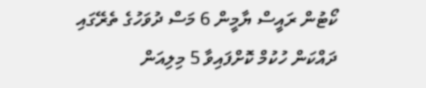ކޯޓުން ރައީސް ޔާމީން 6 މަސް ދުވަހުގެ ތެރޭގައި ދައްކަން ހުކުމް ކޮށްފައިވާ 5 މިލިއަން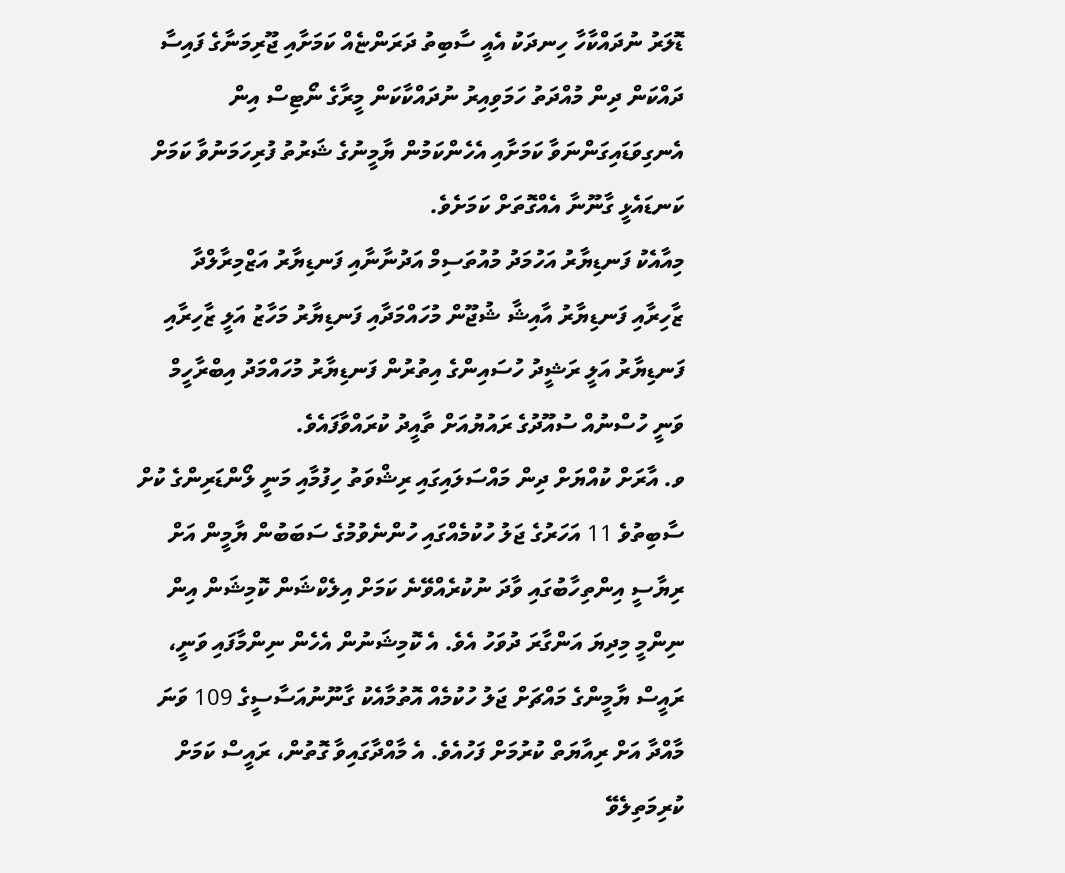ޑޮލަރު ނުދައްކާހާ ހިނދަކު އެއީ ސާބިތު ދަރަންޏެއް ކަމަށާއި ޖޫރިމަނާގެ ފައިސާ ދައްކަން ދިން މުއްދަތު ހަމަވިއިރު ނުދައްކާކަން މީރާގެ ނޯޓިސް އިން އެނގިވަޑައިގަންނަވާ ކަމަށާއި އެހެންކަމުން ޔާމީނުގެ ޝަރުތު ފުރިހަމަނުވާ ކަމަށް ކަނޑައެޅީ ގާނޫނާ އެއްގޮތަށް ކަމަށެވެ.
މިއާއެކު ފަނޑިޔާރު އަހުމަދު މުއުތަސިމް އަދުނާނާއި ފަނޑިޔާރު އަޒްމިރާލްދާ ޒާހިރާއި ފަނޑިޔާރު އާއިޝާ ޝުޖޫން މުހައްމަދާއި ފަނޑިޔާރު މަހާޒު އަލީ ޒާހިރާއި ފަނޑިޔާރު އަލީ ރަޝީދު ހުސައިންގެ އިތުރުން ފަނޑިޔާރު މުހައްމަދު އިބްރާހީމް ވަނީ ހުސްނުއް ސުއޫދުގެ ރައުޔުއަށް ތާއީދު ކުރައްވާފައެވެ.
ވ. އާރަށް ކުއްޔަށް ދިން މައްސަލައިގައި ރިޝްވަތު ހިފުމާއި މަނީ ލޯންޑަރިންގެ ކުށް ސާބިތުވެ 11 އަހަރުގެ ޖަލު ހުކުމެއްގައި ހުންނެވުމުގެ ސަބަބުން ޔާމީން އަށް ރިޔާސީ އިންތިހާބުގައި ވާދަ ނުކުރެއްވޭނެ ކަމަށް އިލެކްޝަން ކޮމިޝަން އިން ނިންމީ މިދިޔަ އަންގާރަ ދުވަހު އެވެ. އެ ކޮމިޝަނުން އެހެން ނިންމާފައި ވަނީ، ރައީސް ޔާމީންގެ މައްޗަށް ޖަލު ހުކުމެއް އޮތުމާއެކު ގާނޫނުއަސާސީގެ 109 ވަނަ މާއްދާ އަށް ރިއާޔަތް ކުރުމަށް ފަހުއެވެ. އެ މާއްދާގައިވާ ގޮތުން، ރައީސް ކަމަށް ކުރިމަތިލެވޭ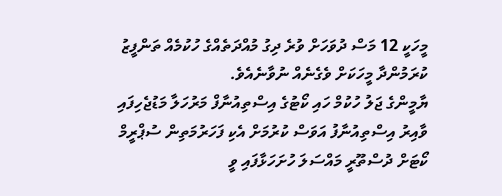މީހަކީ 12 މަސް ދުވަހަށް ވުރެ ދިގު މުއްދަތެއްގެ ހުކުމެއް ތަންފީޒު ކުރަމުންދާ މީހަކަށް ވެގެނެއް ނުވާނެއެވެ.
ޔާމީންގެ ޖަލު ހުކުމް ހައި ކޯޓުގެ އިސްތިއުނާފް މަރުހަލާ މަޑުޖެހިފައި ވާއިރު އިސްތިއުނާފު އަވަސް ކުރުމަށް އެކި ފަހަރުމަތިން ސުޕްރީމް ކޯޓަށް ދުސްތޫރީ މައްސަލަ ހުށަހަޅާފައި ވީ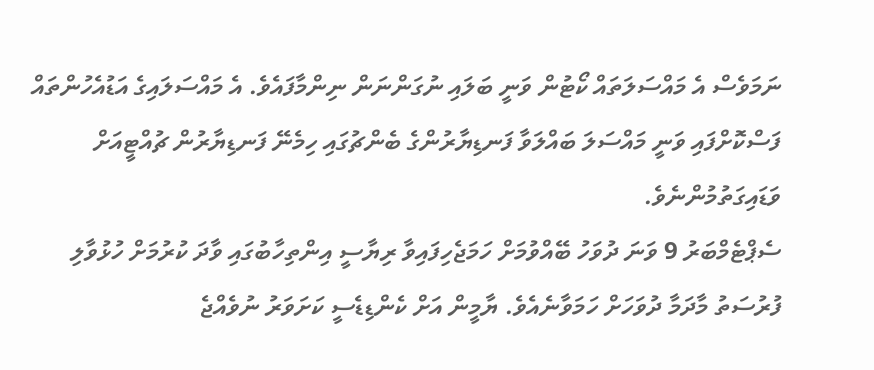ނަމަވެސް އެ މައްސަލަތައް ކޯޓުން ވަނީ ބަލައި ނުގަންނަން ނިންމާފައެވެ. އެ މައްސަލައިގެ އަޑުއެހުންތައް ފަސްކޮށްފައި ވަނީ މައްސަލަ ބައްލަވާ ފަނޑިޔާރުންގެ ބެންޗުގައި ހިމެނޭ ފަނޑިޔާރުން ޗުއްޓީއަށް ވަޑައިގަތުމުންނެވެ.
ސެޕްޓެމްބަރު 9 ވަނަ ދުވަހު ބޭއްވުމަށް ހަމަޖެހިފައިވާ ރިޔާސީ އިންތިހާބުގައި ވާދަ ކުރުމަށް ހުޅުވާލި ފުރުސަތު މާދަމާ ދުވަހަށް ހަމަވާނެއެވެ. ޔާމީން އަށް ކެންޑިޑެސީ ކަށަވަރު ނުވެއްޖެ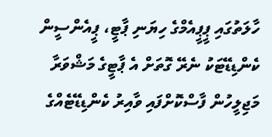ހާލަތުގައި ޕީޕީއެމްގެ ހިޔަނި ޕާޓީ، ޕީއެންސީން ކެންޑިޑޭޓަކު ނެރޭ ގޮތަށް އެ ޕާޓީގެ މަޝްވަރާ މަޖިލީހުން ފާސްކޮށްފައި ވާއިރު ކެންޑިޑޭޓެއްގެ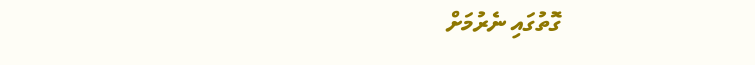ގޮތުގައި ނެރުމަށް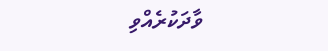ވާދަކުރެއްވި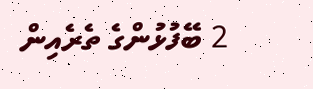2 ބޭފުޅުންގެ ތެރެއިން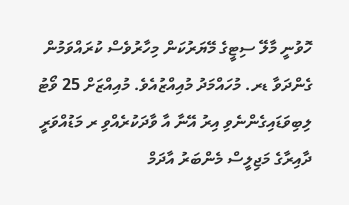ހޮވުނީ މާލޭ ސިޓީގެ މޭޔަރުކަން މިހާރުވެސް ކުރައްވަމުން ގެންދަވާ ޑރ. މުހައްމަދު މުއިއްޒުއެވެ. މުއިއްޒަށް 25 ވޯޓު ލިބިވަޑައިގެންނެވި އިރު އޭނާ އާ ވާދަކުރެއްވި ރ މަޑުއްވަރީ ދާއިރާގެ މަޖިލީސް މެންބަރު އާދަމް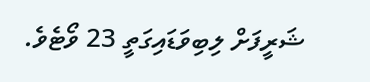ޝަރީފަށް ލިބިވަޑައިގަތީ 23 ވޯޓެވެ.